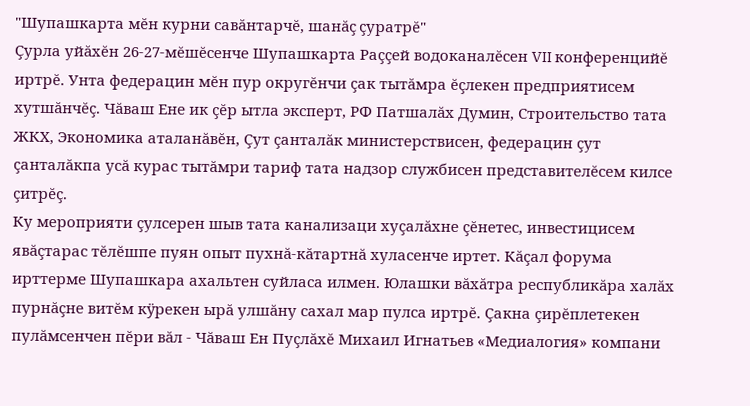"Шупашкарта мĕн курни савăнтарчĕ, шанăç çуратрĕ"
Çурла уйăхĕн 26-27-мĕшĕсенче Шупашкарта Раççей водоканалĕсен VII конференцийĕ иртрĕ. Унта федерацин мĕн пур округĕнчи çак тытăмра ĕçлекен предприятисем хутшăнчĕç. Чăваш Ене ик çĕр ытла эксперт, РФ Патшалăх Думин, Строительство тата ЖКХ, Экономика аталанăвĕн, Çут çанталăк министерствисен, федерацин çут çанталăкпа усă курас тытăмри тариф тата надзор службисен представителĕсем килсе çитрĕç.
Ку мероприяти çулсерен шыв тата канализаци хуçалăхне çĕнетес, инвестицисем явăçтарас тĕлĕшпе пуян опыт пухнă-кăтартнă хуласенче иртет. Кăçал форума ирттерме Шупашкара ахальтен суйласа илмен. Юлашки вăхăтра республикăра халăх пурнăçне витĕм кÿрекен ырă улшăну сахал мар пулса иртрĕ. Çакна çирĕплетекен пулăмсенчен пĕри вăл - Чăваш Ен Пуçлăхĕ Михаил Игнатьев «Медиалогия» компани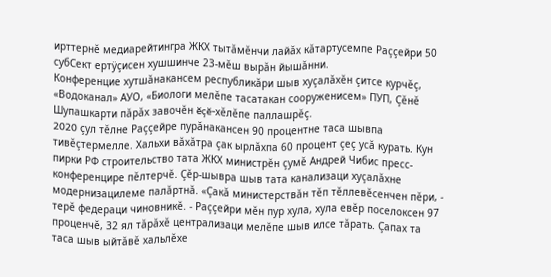ирттернĕ медиарейтингра ЖКХ тытăмĕнчи лайăх кăтартусемпе Раççейри 50 субCект ертÿçисен хушшинче 23-мĕш вырăн йышăнни.
Конференцие хутшăнакансем республикăри шыв хуçалăхĕн çитсе курчĕç, «Водоканал» АУО, «Биологи мелĕпе тасатакан сооруженисем» ПУП, Çĕнĕ Шупашкарти пăрăх завочĕн ĕçĕ-хĕлĕпе паллашрĕç.
2020 çул тĕлне Раççейре пурăнакансен 90 процентне таса шывпа тивĕçтермелле. Хальхи вăхăтра çак ырлăхпа 60 процент çеç усă курать. Кун пирки РФ строительство тата ЖКХ министрĕн çумĕ Андрей Чибис пресс-конференцире пĕлтерчĕ. Çĕр-шывра шыв тата канализаци хуçалăхне модернизацилеме палăртнă. «Çакă министерствăн тĕп тĕллевĕсенчен пĕри, - терĕ федераци чиновникĕ. - Раççейри мĕн пур хула, хула евĕр поселоксен 97 проценчĕ, 32 ял тăрăхĕ централизаци мелĕпе шыв илсе тăрать. Çапах та таса шыв ыйтăвĕ хальлĕхе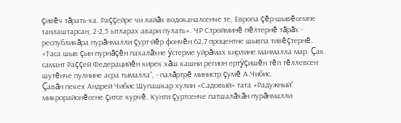çивĕч тăрать-ха. Раççейре чи лайăх водоканалсенче те, Европа çĕр-шывĕсемпе танлаштарсан, 2-2,5 ытларах авари пулать». ЧР Стройминĕ пĕлтернĕ тăрăх - республикăра пурăнмалли çурт-йĕр фончĕн 62,7 процентне шывпа тивĕçтернĕ.
«Таса шыв çын пурнăçĕн пахалăхне ÿстерме уйрăмах кирлине манмалла мар. Çак самант Раççей Федерацийĕн кирек хăш кашни регион ертÿçишĕн тĕп тĕллевсен шутĕнче пулнине асра тымалла”, - палăртрĕ министр çумĕ А.Чибис.
Çавăн пекех Андрей Чибис Шупашкар хулин «Садовый» тата «Радужный” микрорайонĕсене çитсе курчĕ. Кунти çуртсенче патшалăхăн пурăнмалли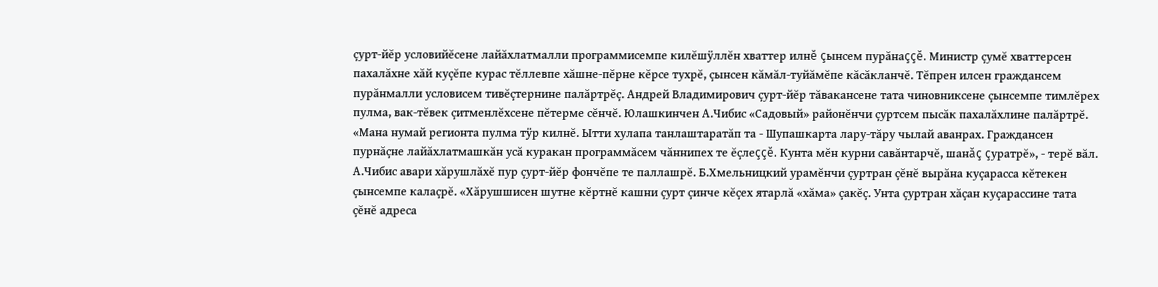çурт-йĕр условийĕсене лайăхлатмалли программисемпе килĕшÿллĕн хваттер илнĕ çынсем пурăнаççĕ. Министр çумĕ хваттерсен пахалăхне хăй куçĕпе курас тĕллевпе хăшне-пĕрне кĕрсе тухрĕ, çынсен кăмăл-туйăмĕпе кăсăкланчĕ. Тĕпрен илсен граждансем пурăнмалли условисем тивĕçтернине палăртрĕç. Андрей Владимирович çурт-йĕр тăвакансене тата чиновниксене çынсемпе тимлĕрех пулма, вак-тĕвек çитменлĕхсене пĕтерме сĕнчĕ. Юлашкинчен А.Чибис «Садовый» районĕнчи çуртсем пысăк пахалăхлине палăртрĕ. «Мана нумай регионта пулма тÿр килнĕ. Ытти хулапа танлаштаратăп та - Шупашкарта лару-тăру чылай аванрах. Граждансен пурнăçне лайăхлатмашкăн усă куракан программăсем чăннипех те ĕçлеççĕ. Кунта мĕн курни савăнтарчĕ, шанăç çуратрĕ», - терĕ вăл.
А.Чибис авари хăрушлăхĕ пур çурт-йĕр фончĕпе те паллашрĕ. Б.Хмельницкий урамĕнчи çуртран çĕнĕ вырăна куçарасса кĕтекен çынсемпе калаçрĕ. «Хăрушшисен шутне кĕртнĕ кашни çурт çинче кĕçех ятарлă «хăма» çакĕç. Унта çуртран хăçан куçарассине тата çĕнĕ адреса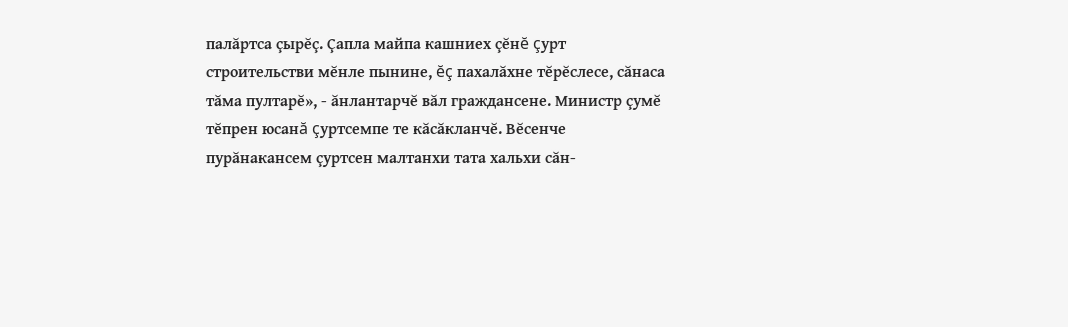палăртса çырĕç. Çапла майпа кашниех çĕнĕ çурт строительстви мĕнле пынине, ĕç пахалăхне тĕрĕслесе, сăнаса тăма пултарĕ», - ăнлантарчĕ вăл граждансене. Министр çумĕ тĕпрен юсанă çуртсемпе те кăсăкланчĕ. Вĕсенче пурăнакансем çуртсен малтанхи тата хальхи сăн-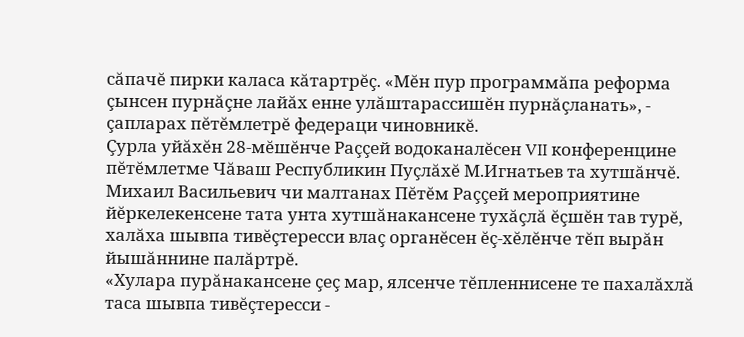сăпачĕ пирки каласа кăтартрĕç. «Мĕн пур программăпа реформа çынсен пурнăçне лайăх енне улăштарассишĕн пурнăçланать», - çапларах пĕтĕмлетрĕ федераци чиновникĕ.
Çурла уйăхĕн 28-мĕшĕнче Раççей водоканалĕсен VII конференцине пĕтĕмлетме Чăваш Республикин Пуçлăхĕ М.Игнатьев та хутшăнчĕ. Михаил Васильевич чи малтанах Пĕтĕм Раççей мероприятине йĕркелекенсене тата унта хутшăнакансене тухăçлă ĕçшĕн тав турĕ, халăха шывпа тивĕçтересси влаç органĕсен ĕç-хĕлĕнче тĕп вырăн йышăннине палăртрĕ.
«Хулара пурăнакансене çеç мар, ялсенче тĕпленнисене те пахалăхлă таса шывпа тивĕçтересси -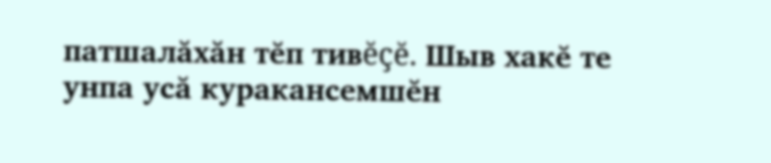патшалăхăн тĕп тивĕçĕ. Шыв хакĕ те унпа усă куракансемшĕн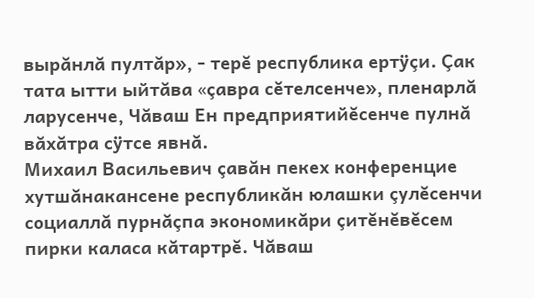вырăнлă пултăр», - терĕ республика ертÿçи. Çак тата ытти ыйтăва «çавра сĕтелсенче», пленарлă ларусенче, Чăваш Ен предприятийĕсенче пулнă вăхăтра сÿтсе явнă.
Михаил Васильевич çавăн пекех конференцие хутшăнакансене республикăн юлашки çулĕсенчи социаллă пурнăçпа экономикăри çитĕнĕвĕсем пирки каласа кăтартрĕ. Чăваш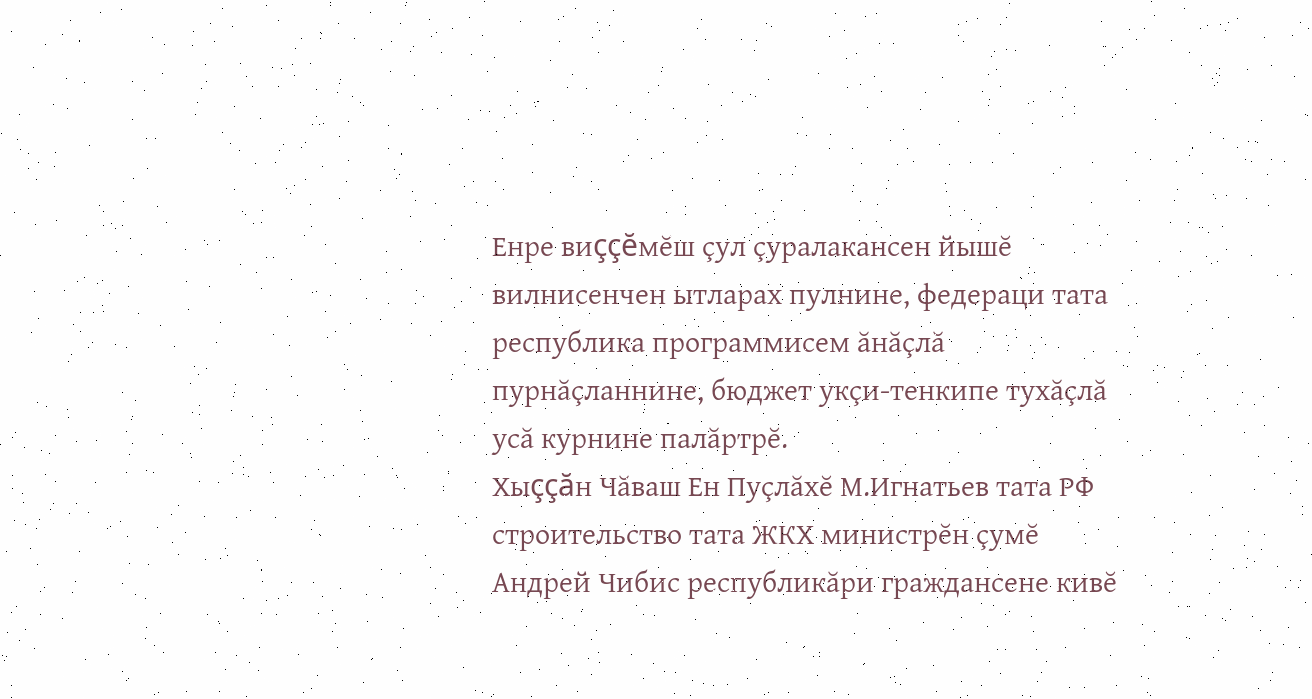Енре виççĕмĕш çул çуралакансен йышĕ вилнисенчен ытларах пулнине, федераци тата республика программисем ăнăçлă пурнăçланнине, бюджет укçи-тенкипе тухăçлă усă курнине палăртрĕ.
Хыççăн Чăваш Ен Пуçлăхĕ М.Игнатьев тата РФ строительство тата ЖКХ министрĕн çумĕ Андрей Чибис республикăри граждансене кивĕ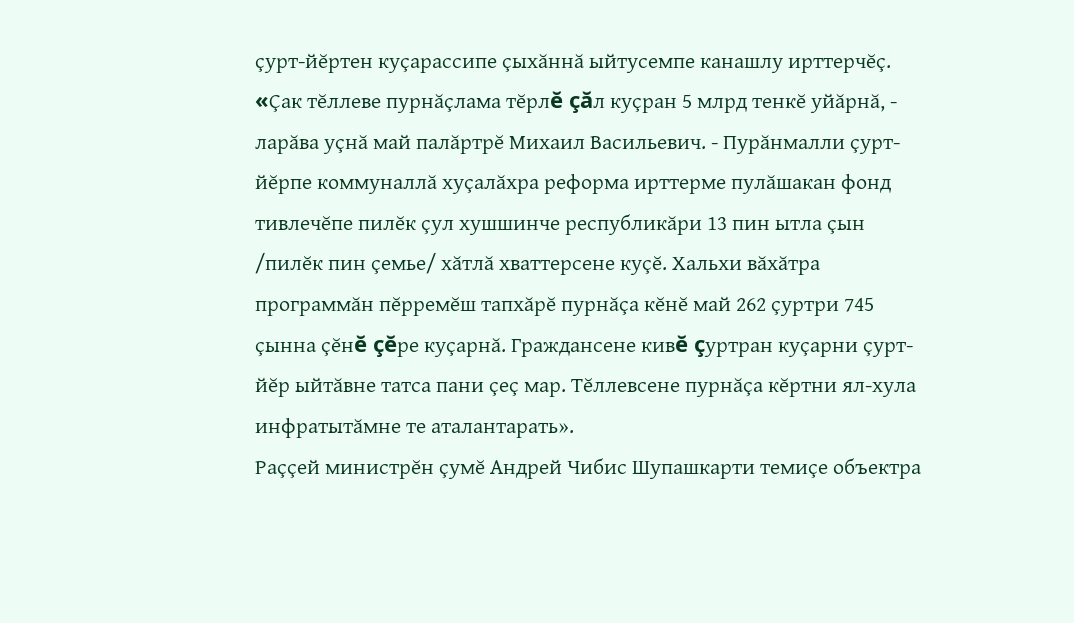çурт-йĕртен куçарассипе çыхăннă ыйтусемпе канашлу ирттерчĕç.
«Çак тĕллеве пурнăçлама тĕрлĕ çăл куçран 5 млрд тенкĕ уйăрнă, - ларăва уçнă май палăртрĕ Михаил Васильевич. - Пурăнмалли çурт-йĕрпе коммуналлă хуçалăхра реформа ирттерме пулăшакан фонд тивлечĕпе пилĕк çул хушшинче республикăри 13 пин ытла çын /пилĕк пин çемье/ хăтлă хваттерсене куçĕ. Хальхи вăхăтра программăн пĕрремĕш тапхăрĕ пурнăçа кĕнĕ май 262 çуртри 745 çынна çĕнĕ çĕре куçарнă. Граждансене кивĕ çуртран куçарни çурт-йĕр ыйтăвне татса пани çеç мар. Тĕллевсене пурнăçа кĕртни ял-хула инфратытăмне те аталантарать».
Раççей министрĕн çумĕ Андрей Чибис Шупашкарти темиçе объектра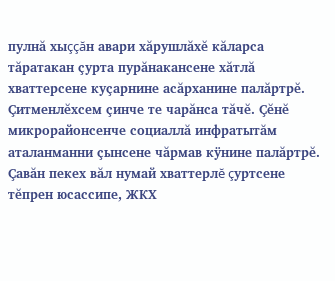пулнă хыççăн авари хăрушлăхĕ кăларса тăратакан çурта пурăнакансене хăтлă хваттерсене куçарнине асăрханине палăртрĕ. Çитменлĕхсем çинче те чарăнса тăчĕ. Çĕнĕ микрорайонсенче социаллă инфратытăм аталанманни çынсене чăрмав кÿнине палăртрĕ. Çавăн пекех вăл нумай хваттерлĕ çуртсене тĕпрен юсассипе, ЖКХ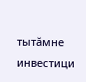тытăмне инвестици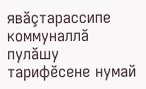явăçтарассипе коммуналлă пулăшу тарифĕсене нумай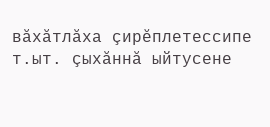вăхăтлăха çирĕплетессипе т.ыт. çыхăннă ыйтусене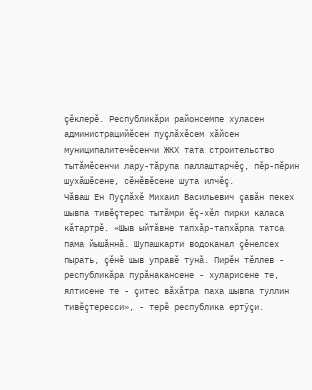çĕклерĕ. Республикăри районсемпе хуласен администрацийĕсен пуçлăхĕсем хăйсен муниципалитечĕсенчи ЖКХ тата строительство тытăмĕсенчи лару-тăрупа паллаштарчĕç, пĕр-пĕрин шухăшĕсене, сĕнĕвĕсене шута илчĕç.
Чăваш Ен Пуçлăхĕ Михаил Васильевич çавăн пекех шывпа тивĕçтерес тытăмри ĕç-хĕл пирки каласа кăтартрĕ. «Шыв ыйтăвне тапхăр-тапхăрпа татса пама йышăннă. Шупашкарти водоканал çĕнелсех пырать, çĕнĕ шыв управĕ тунă. Пирĕн тĕллев - республикăра пурăнакансене - хуларисене те, ялтисене те - çитес вăхăтра паха шывпа туллин тивĕçтересси», - терĕ республика ертÿçи.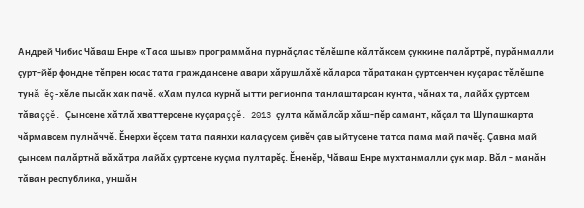Андрей Чибис Чăваш Енре «Таса шыв» программăна пурнăçлас тĕлĕшпе кăлтăксем çуккине палăртрĕ, пурăнмалли çурт-йĕр фондне тĕпрен юсас тата граждансене авари хăрушлăхĕ кăларса тăратакан çуртсенчен куçарас тĕлĕшпе тунă ĕç-хĕле пысăк хак пачĕ. «Хам пулса курнă ытти регионпа танлаштарсан кунта, чăнах та, лайăх çуртсем тăваççĕ. Çынсене хăтлă хваттерсене куçараççĕ. 2013 çулта кăмăлсăр хăш-пĕр самант, кăçал та Шупашкарта чăрмавсем пулнăччĕ. Ĕнерхи ĕçсем тата паянхи калаçусем çивĕч çав ыйтусене татса пама май пачĕç. Çавна май çынсем палăртнă вăхăтра лайăх çуртсене куçма пултарĕç. Ĕненĕр, Чăваш Енре мухтанмалли çук мар. Вăл - манăн тăван республика, уншăн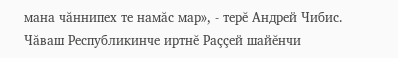мана чăннипех те намăс мар», - терĕ Андрей Чибис.
Чăваш Республикинче иртнĕ Раççей шайĕнчи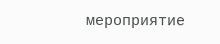мероприятие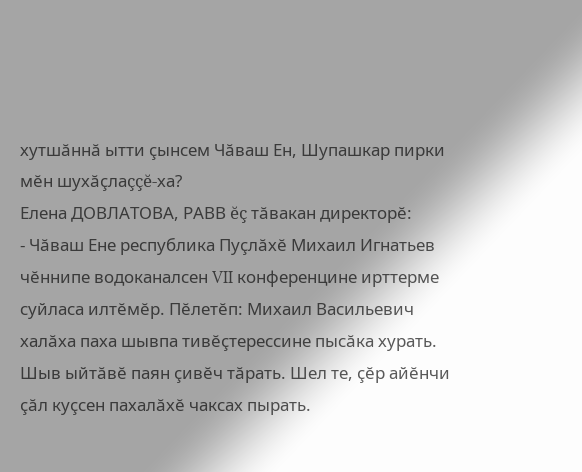хутшăннă ытти çынсем Чăваш Ен, Шупашкар пирки мĕн шухăçлаççĕ-ха?
Елена ДОВЛАТОВА, РАВВ ĕç тăвакан директорĕ:
- Чăваш Ене республика Пуçлăхĕ Михаил Игнатьев чĕннипе водоканалсен VII конференцине ирттерме суйласа илтĕмĕр. Пĕлетĕп: Михаил Васильевич халăха паха шывпа тивĕçтерессине пысăка хурать. Шыв ыйтăвĕ паян çивĕч тăрать. Шел те, çĕр айĕнчи çăл куçсен пахалăхĕ чаксах пырать.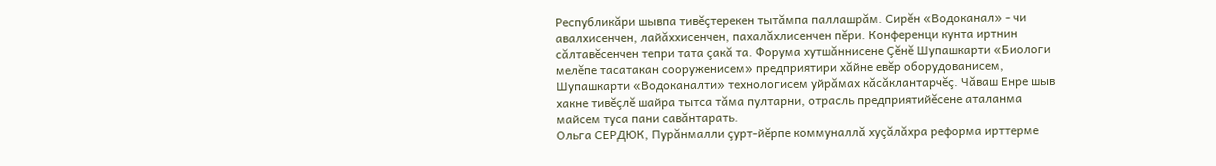Республикăри шывпа тивĕçтерекен тытăмпа паллашрăм. Сирĕн «Водоканал» - чи авалхисенчен, лайăххисенчен, пахалăхлисенчен пĕри. Конференци кунта иртнин сăлтавĕсенчен тепри тата çакă та. Форума хутшăннисене Çĕнĕ Шупашкарти «Биологи мелĕпе тасатакан сооруженисем» предприятири хăйне евĕр оборудованисем, Шупашкарти «Водоканалти» технологисем уйрăмах кăсăклантарчĕç. Чăваш Енре шыв хакне тивĕçлĕ шайра тытса тăма пултарни, отрасль предприятийĕсене аталанма майсем туса пани савăнтарать.
Ольга СЕРДЮК, Пурăнмалли çурт-йĕрпе коммуналлă хуçăлăхра реформа ирттерме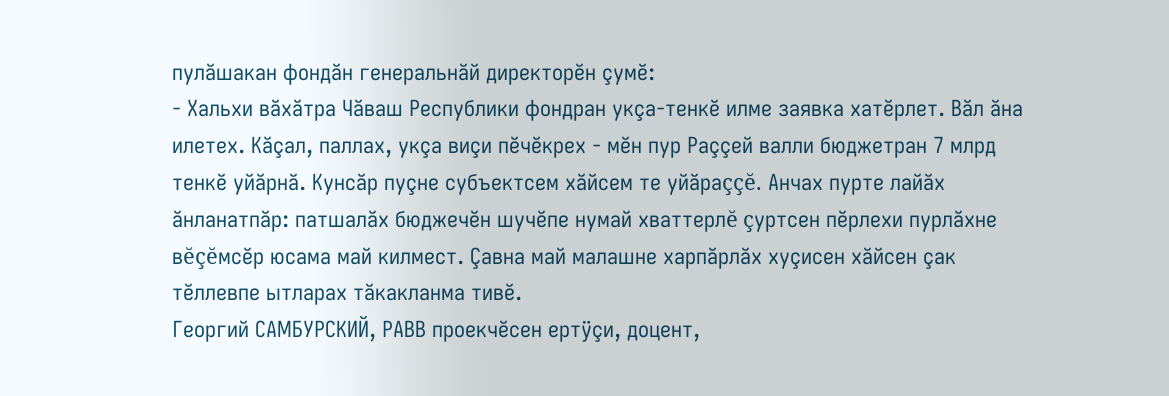пулăшакан фондăн генеральнăй директорĕн çумĕ:
- Хальхи вăхăтра Чăваш Республики фондран укçа-тенкĕ илме заявка хатĕрлет. Вăл ăна илетех. Кăçал, паллах, укçа виçи пĕчĕкрех - мĕн пур Раççей валли бюджетран 7 млрд тенкĕ уйăрнă. Кунсăр пуçне субъектсем хăйсем те уйăраççĕ. Анчах пурте лайăх ăнланатпăр: патшалăх бюджечĕн шучĕпе нумай хваттерлĕ çуртсен пĕрлехи пурлăхне вĕçĕмсĕр юсама май килмест. Çавна май малашне харпăрлăх хуçисен хăйсен çак тĕллевпе ытларах тăкакланма тивĕ.
Георгий САМБУРСКИЙ, РАВВ проекчĕсен ертÿçи, доцент,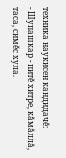техника наукисен кандидачĕ:
- Шупашкар - питĕ хитре, кăмăллă, таса, симĕс хула.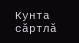Кунта сăртлă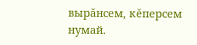вырăнсем, кĕперсем нумай.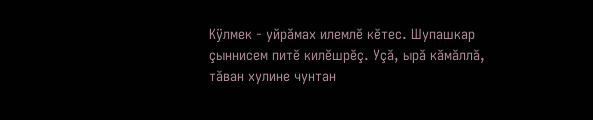Кÿлмек - уйрăмах илемлĕ кĕтес. Шупашкар çыннисем питĕ килĕшрĕç. Уçă, ырă кăмăллă, тăван хулине чунтан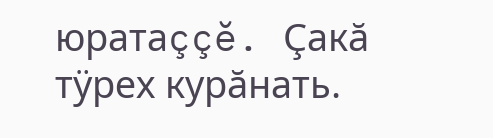юратаççĕ. Çакă тÿрех курăнать.